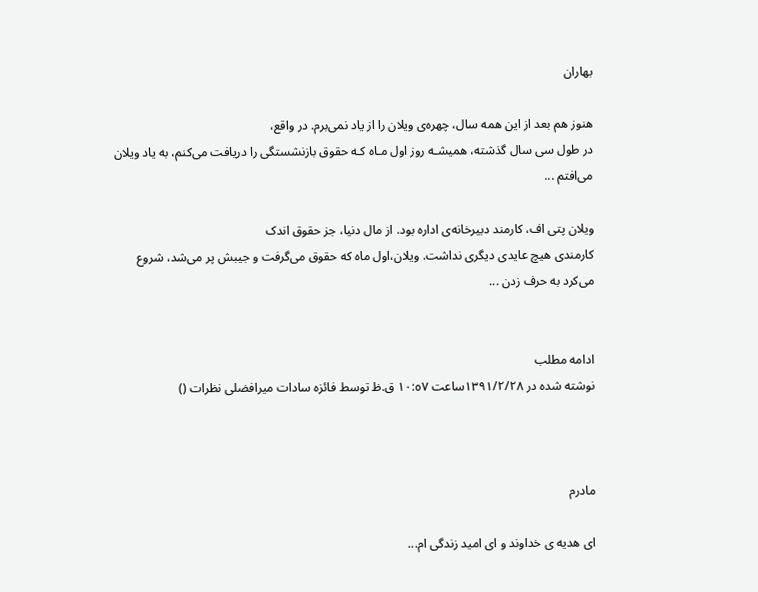بهاران

هنوز هم بعد از این همه سال، چهره‌ی ویلان را از یاد نمی‌برم. در واقع،
در طول سی سال گذشته، همیشـه روز اول مـاه کـه حقوق بازنشستگی را دریافت می‌کنم، به یاد ویلان می‌افتم ...

ویلان پتی اف، کارمند دبیرخانه‌ی اداره بود. از مال دنیا، جز حقوق اندک
کارمندی هیچ عایدی دیگری نداشت. ویلان،اول ماه که حقوق می‌گرفت و جیبش پر می‌شد، شروع می‌کرد به حرف زدن ...


ادامه مطلب
نوشته شده در ۱۳٩۱/٢/٢۸ساعت ۱٠:٥٧ ق.ظ توسط فائزه سادات میرافضلی نظرات ()



مادرم

ای هدیه ی خداوند و ای امید زندگی ام...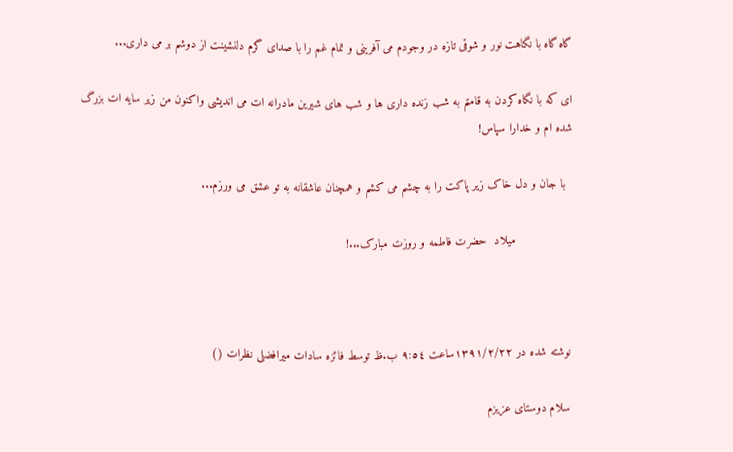گاه گاه با نگاهت نور و شوقی تازه در وجودم می آفرینی و تمام غم را با صدای گرم دلنشینت از دوشم بر می داری...

ای که با نگاه کردن به قامتم به شب زنده داری ها و شب های شیرین مادرانه ات می اندیشی واکنون من زیر سایه ات بزرگ شده ام و خدارا سپاس!

  با جان و دل خاک زیر پاکت را به چشم می کشم و همچنان عاشقانه به تو عشق می ورزم...

                میلاد  حضرت فاطمه و روزت مبارک...!



نوشته شده در ۱۳٩۱/٢/٢٢ساعت ٩:٥٤ ب.ظ توسط فائزه سادات میرافضلی نظرات ()

سلام دوستای عزیزم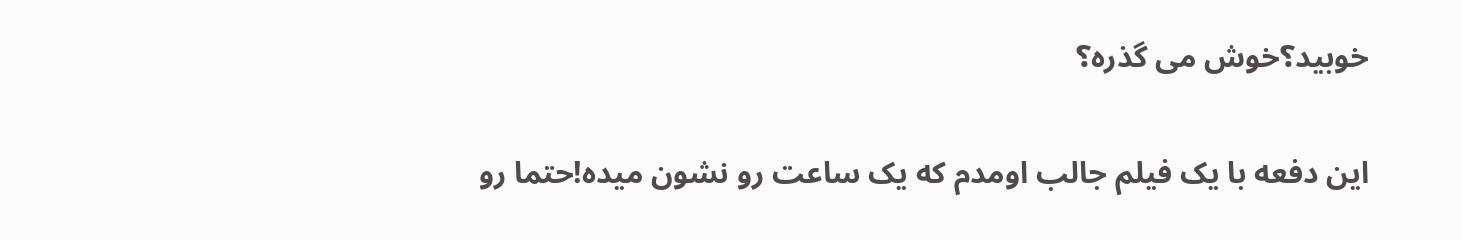خوبید؟خوش می گذره؟

این دفعه با یک فیلم جالب اومدم که یک ساعت رو نشون میده!حتما رو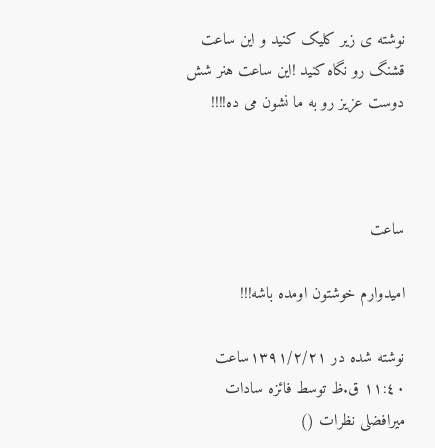نوشته ی زیر کلیک کنید و این ساعت قشنگ رو نگاه کنید !این ساعت هنر شش دوست عزیز رو به ما نشون می ده!!!!



ساعت

امیدوارم خوشتون اومده باشه!!!

نوشته شده در ۱۳٩۱/٢/٢۱ساعت ۱۱:٤٠ ق.ظ توسط فائزه سادات میرافضلی نظرات ()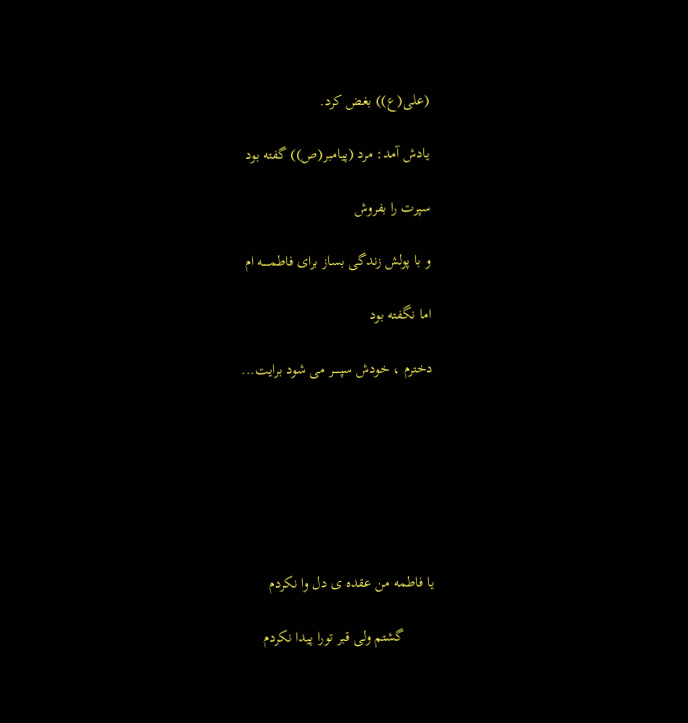(علی(ع)) بغض کرد.

یادش آمد: مرد (پیامبر(ص)) گفته بود

سپرت را بفروش

و با پولش زندگی بساز برای فاطمـــــه ام

اما نگفته بود

دخترم ، خودش سپـــــر می شود برایت...







یا فاطمه من عقده ی دل وا نکردم

        گشتم ولی قبر تورا پیدا نکردم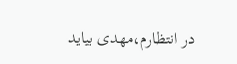در انتظارم،مهدی بیاید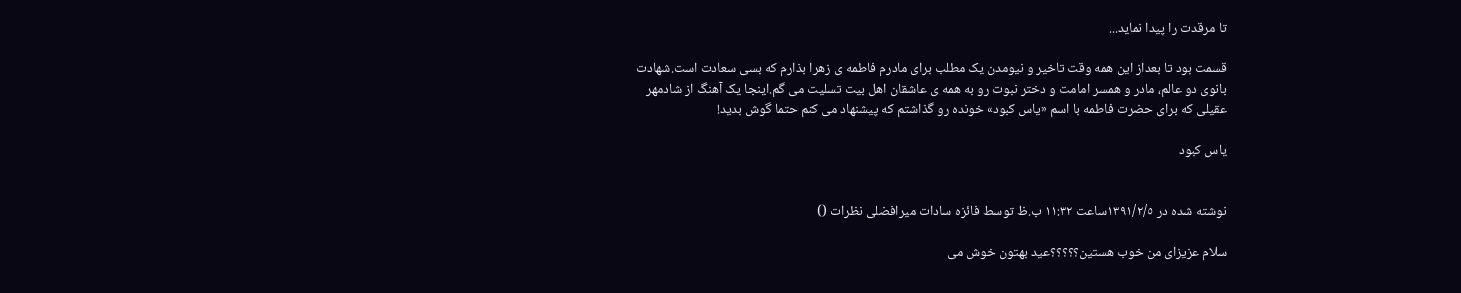تا مرقدت را پیدا نماید...

قسمت بود تا بعداز این همه وقت تاخیر و نیومدن یک مطلب برای مادرم فاطمه ی زهرا بذارم که بسی سعادت است.شهادت بانوی دو عالم، مادر و همسر امامت و دختر نبوت رو به همه ی عاشقان اهل بیت تسلیت می گم.اینجا یک آهنگ از شادمهر عقیلی که برای حضرت فاطمه با اسم «یاس کبود» خونده رو گذاشتم که پیشنهاد می کنم حتما گوش بدید!

یاس کبود


نوشته شده در ۱۳٩۱/٢/٥ساعت ۱۱:۳٢ ب.ظ توسط فائزه سادات میرافضلی نظرات ()

سلام عزیزای من خوب هستین؟؟؟؟؟عید بهتون خوش می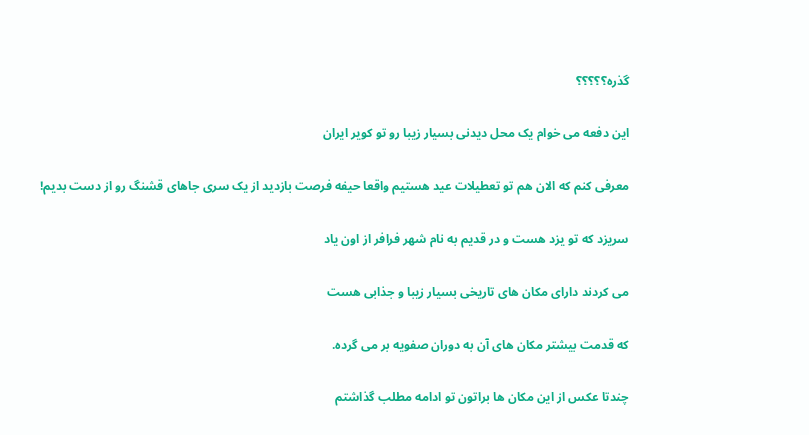گذره؟؟؟؟؟

این دفعه می خوام یک محل دیدنی بسیار زیبا رو تو کویر ایران

معرفی کنم که الان هم تو تعطیلات عید هستیم واقعا حیفه فرصت بازدید از یک سری جاهای قشنگ رو از دست بدیم!

سریزد که تو یزد هست و در قدیم به نام شهر فرافر از اون یاد

می کردند دارای مکان های تاریخی بسیار زیبا و جذابی هست

که قدمت بیشتر مکان های آن به دوران صفویه بر می گرده.

چندتا عکس از این مکان ها براتون تو ادامه مطلب گذاشتم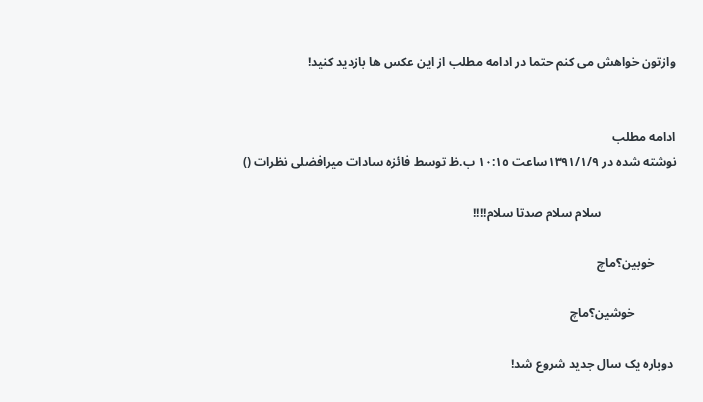وازتون خواهش می کنم حتما در ادامه مطلب از این عکس ها بازدید کنید!


ادامه مطلب
نوشته شده در ۱۳٩۱/۱/٩ساعت ۱٠:۱٥ ب.ظ توسط فائزه سادات میرافضلی نظرات ()

                        سلام سلام صدتا سلام!!!!

       خوبین؟ماچ

             خوشین؟ماچ

 دوباره یک سال جدید شروع شد!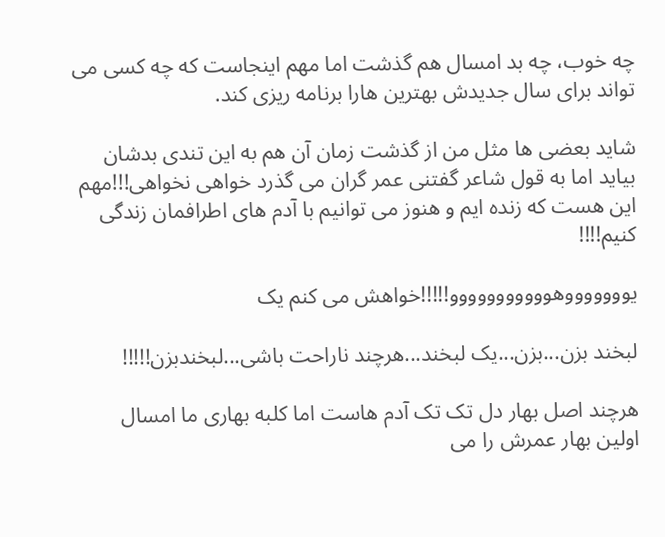چه خوب، چه بد امسال هم گذشت اما مهم اینجاست که چه کسی می تواند برای سال جدیدش بهترین هارا برنامه ریزی کند.

شاید بعضی ها مثل من از گذشت زمان آن هم به این تندی بدشان بیاید اما به قول شاعر گفتنی عمر گران می گذرد خواهی نخواهی!!!مهم این هست که زنده ایم و هنوز می توانیم با آدم های اطرافمان زندگی کنیم!!!!

یوووووووهووووووووووو!!!!!خواهش می کنم یک

لبخند بزن...بزن...یک لبخند...هرچند ناراحت باشی...لبخندبزن!!!!!

هرچند اصل بهار دل تک تک آدم هاست اما کلبه بهاری ما امسال اولین بهار عمرش را می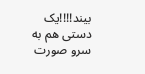بیند!!!!یک دستی هم به سرو صورت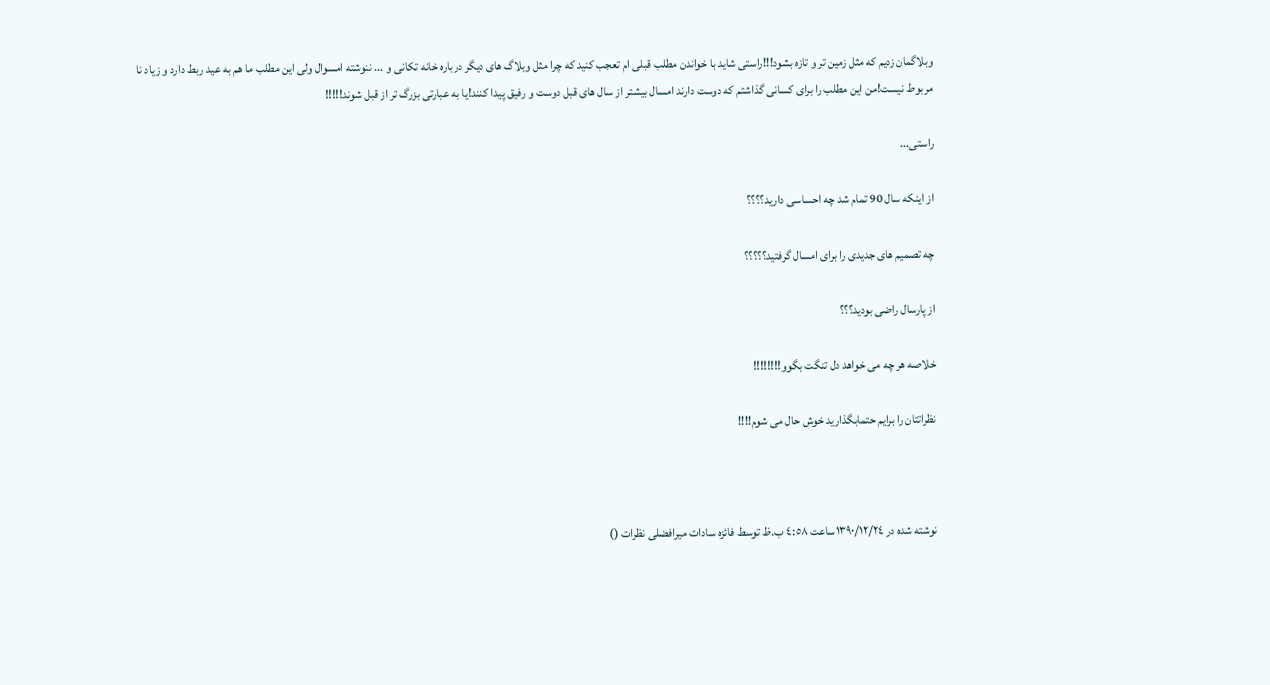وبلاگمان زدیم که مثل زمین تر و تازه بشود!!!راستی شاید با خواندن مطلب قبلی ام تعجب کنید که چرا مثل وبلاگ های دیگر درباره خانه تکانی و ... ننوشته امسوال ولی این مطلب ما هم به عید ربط دارد و زیاد نا مربوط نیست!من این مطلب را برای کسانی گذاشتم که دوست دارند امسال بیشتر از سال های قبل دوست و رفیق پیدا کنند!یا به عبارتی بزرگ تر از قبل شوند!!!!!

راستی...

از اینکه سال 90 تمام شد چه احساسی دارید؟؟؟؟

چه تصمیم های جدیدی را برای امسال گرفتید؟؟؟؟؟

از پارسال راضی بودید؟؟؟

خلاصه هر چه می خواهد دل تنگت بگوو!!!!!!!!

نظراتتان را برایم حتمابگذارید خوش حال می شوم!!!!



نوشته شده در ۱۳٩٠/۱٢/٢٤ساعت ٤:٥۸ ب.ظ توسط فائزه سادات میرافضلی نظرات ()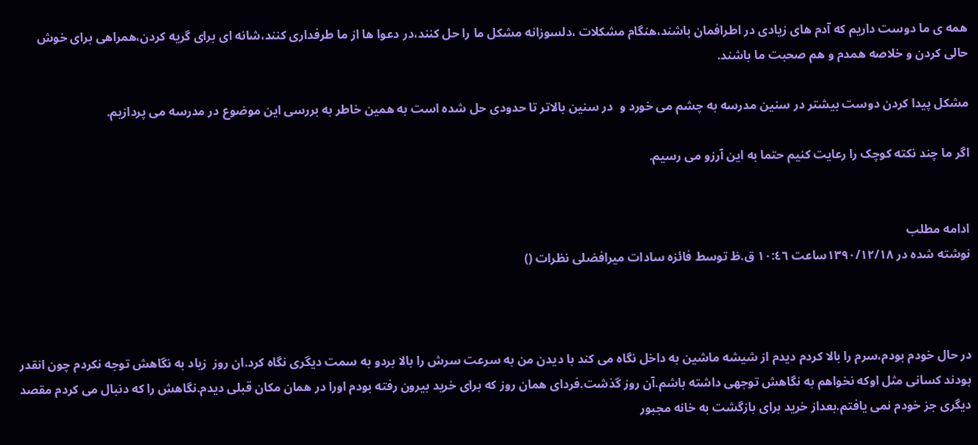همه ی ما دوست داریم که آدم های زیادی در اطرافمان باشند،هنگام مشکلات ،دلسوزانه مشکل ما را حل کنند،در دعوا ها از ما طرفداری کنند،شانه ای برای گریه کردن،همراهی برای خوش حالی کردن و خلاصه همدم و هم صحبت ما باشند.

مشکل پیدا کردن دوست بیشتر در سنین مدرسه به چشم می خورد و  در سنین بالاتر تا حدودی حل شده است به همین خاطر به بررسی این موضوع در مدرسه می پردازیم.

اگر ما چند نکته کوچک را رعایت کنیم حتما به این آرزو می رسیم.


ادامه مطلب
نوشته شده در ۱۳٩٠/۱٢/۱۸ساعت ۱٠:٤٦ ق.ظ توسط فائزه سادات میرافضلی نظرات ()



در حال خودم بودم،سرم را بالا کردم دیدم از شیشه ماشین به داخل نگاه می کند با دیدن من به سرعت سرش را بالا بردو به سمت دیگری نگاه کرد.ان روز  زیاد به نگاهش توجه نکردم چون انقدر بودند کسانی مثل اوکه نخواهم به نگاهش توجهی داشته باشم.آن روز گذشت.فردای همان روز که برای خرید بیرون رفته بودم اورا در همان مکان قبلی دیدم.نگاهش را که دنبال می کردم مقصد دیگری جز خودم نمی یافتم.بعداز خرید برای بازگشت به خانه مجبور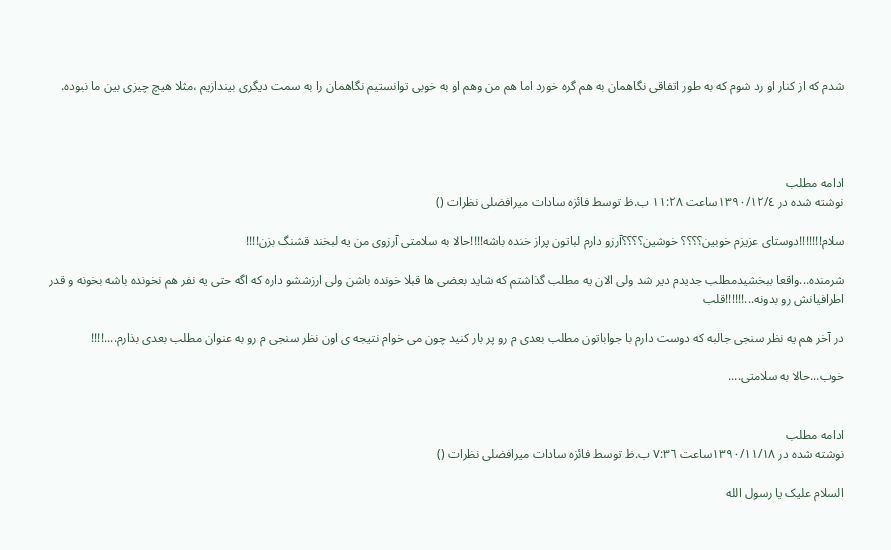شدم که از کنار او رد شوم که به طور اتفاقی نگاهمان به هم گره خورد اما هم من وهم او به خوبی توانستیم نگاهمان را به سمت دیگری بیندازیم ،مثلا هیچ چیزی بین ما نبوده.




ادامه مطلب
نوشته شده در ۱۳٩٠/۱٢/٤ساعت ۱۱:٢۸ ب.ظ توسط فائزه سادات میرافضلی نظرات ()

سلام!!!!!!!دوستای عزیزم خوبین؟؟؟؟ خوشین؟؟؟؟آرزو دارم لباتون پراز خنده باشه!!!!حالا به سلامتی آرزوی من یه لبخند قشنگ بزن!!!!

شرمنده...واقعا ببخشیدمطلب جدیدم دیر شد ولی الان یه مطلب گذاشتم که شاید بعضی ها قبلا خونده باشن ولی ارزششو داره که اگه حتی یه نفر هم نخونده باشه بخونه و قدر اطرافیانش رو بدونه...!!!!!!قلب

در آخر هم یه نظر سنجی جالبه که دوست دارم با جواباتون مطلب بعدی م رو پر بار کنید چون می خوام نتیجه ی اون نظر سنجی م رو به عنوان مطلب بعدی بذارم....!!!!

خوب...حالا به سلامتی....


ادامه مطلب
نوشته شده در ۱۳٩٠/۱۱/۱۸ساعت ٧:۳٦ ب.ظ توسط فائزه سادات میرافضلی نظرات ()

السلام علیک یا رسول الله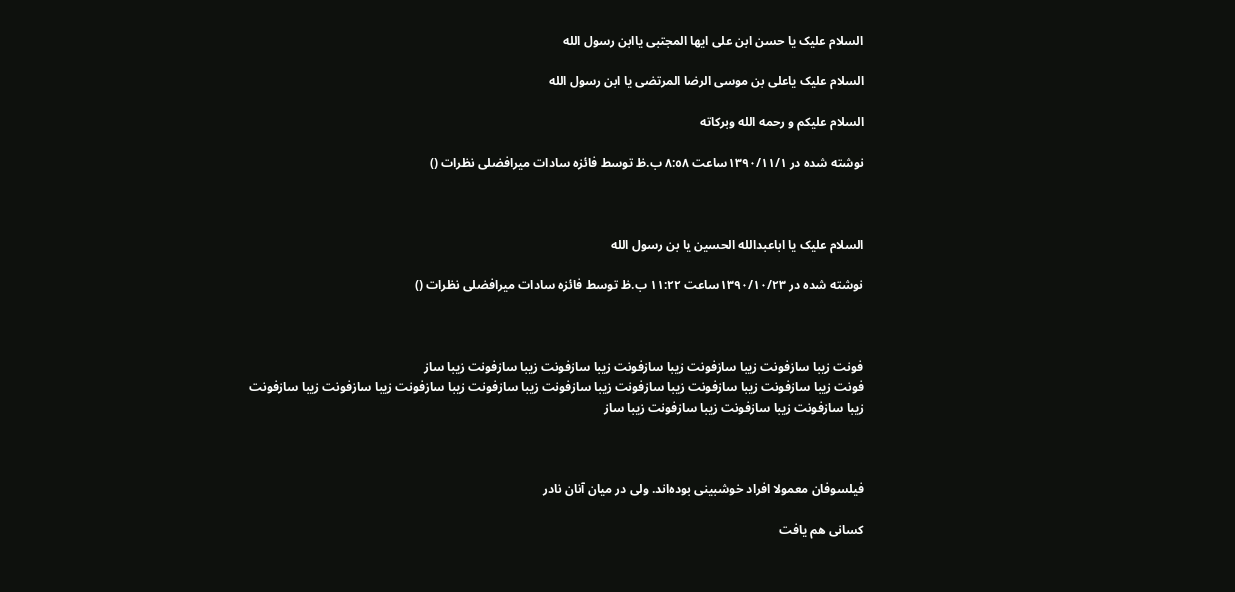السلام علیک یا حسن ابن علی ایها المجتبی یاابن رسول الله

السلام علیک یاعلی بن موسی الرضا المرتضی یا ابن رسول الله

السلام علیکم و رحمه الله وبرکاته

نوشته شده در ۱۳٩٠/۱۱/۱ساعت ۸:٥۸ ب.ظ توسط فائزه سادات میرافضلی نظرات ()



السلام علیک یا اباعبدالله الحسین یا بن رسول الله

نوشته شده در ۱۳٩٠/۱٠/٢۳ساعت ۱۱:٢٢ ب.ظ توسط فائزه سادات میرافضلی نظرات ()



فونت زیبا سازفونت زیبا سازفونت زیبا سازفونت زیبا سازفونت زیبا سازفونت زیبا ساز                                                           فونت زیبا سازفونت زیبا سازفونت زیبا سازفونت زیبا سازفونت زیبا سازفونت زیبا سازفونت زیبا سازفونت زیبا سازفونت زیبا سازفونت زیبا سازفونت زیبا سازفونت زیبا ساز



فیلسوفان معمولا افراد خوشبینی بوده‌اند. ولی در میان آنان نادر

کسانی هم یافت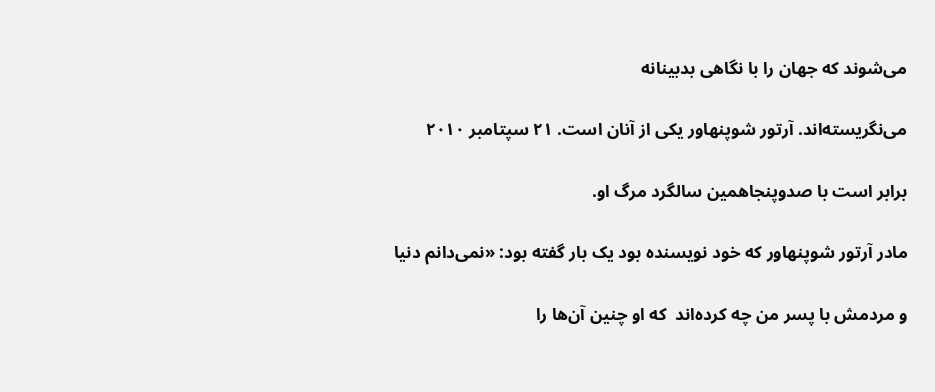می‌شوند که جهان را با نگاهی بدبینانه

می‌نگریسته‌اند. آرتور شوپنهاور یکی از آنان است. ۲۱ سپتامبر ۲۰۱۰

برابر است با صدوپنجاهمین سالگرد مرگ او.

مادر آرتور شوپنهاور که خود نویسنده بود یک بار گفته بود: «نمی‌دانم دنیا

و مردمش با پسر من چه کرده‌اند  که او چنین آن‌ها را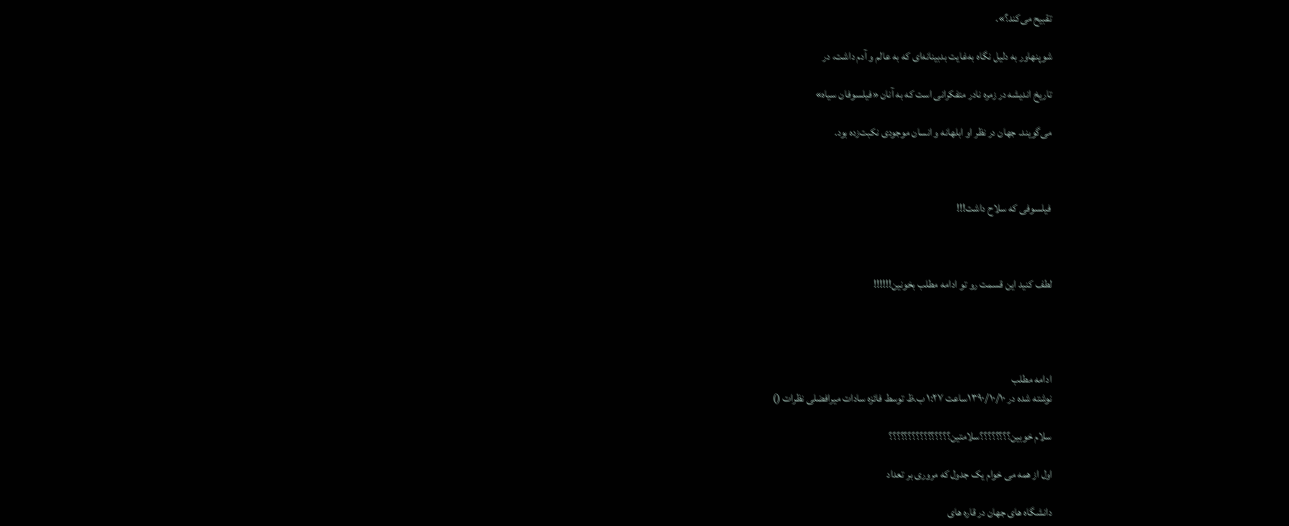تقبیح می‌کند؟».

شوپنهاور به دلیل نگاه به‌غایت بدبینانه‌ای که به عالم و آدم داشت، در

تاریخ اندیشه در زمره‌ نادر متفکرانی است که به آنان «فیلسوفان سیاه»

می‌گویند. جهان در نظر او ابلهانه و انسان موجودی نکبت‌زده بود.



فیلسوفی که سلاح داشت!!!



لطف کنید این قسمت رو تو ادامه مطلب بخونین!!!!!!




ادامه مطلب
نوشته شده در ۱۳٩٠/۱٠/۱٠ساعت ۱:٢٧ ب.ظ توسط فائزه سادات میرافضلی نظرات ()

سلام خوبین؟؟؟؟؟؟؟؟سلامتین؟؟؟؟؟؟؟؟؟؟؟؟؟؟؟؟

اول از همه می خوام یک جدول که مروری بر تعداد

دانشگاه های جهان در قاره های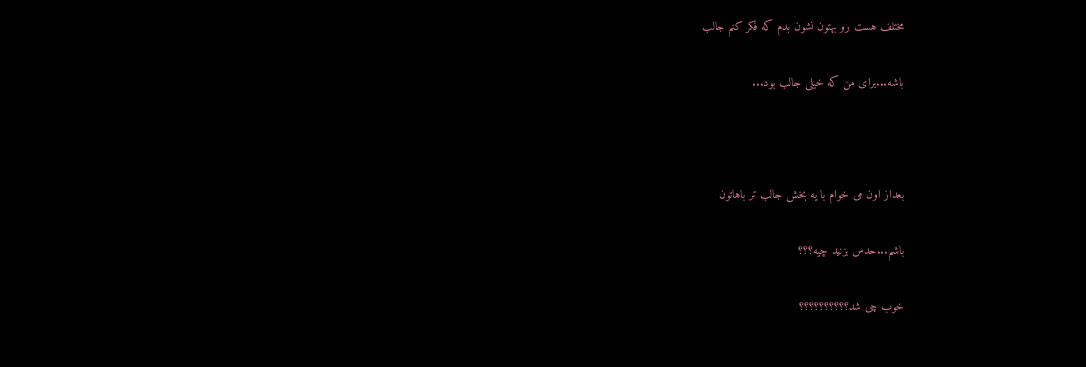مختلف هست رو بهتون نشون بدم که فکر کنم جالب

باشه...برای من که خیلی جالب بود...



بعداز اون می خوام با یه بخش جالب تر باهاتون

باشم...حدس بزنید چیه؟؟؟

خوب چی شد؟؟؟؟؟؟؟؟؟؟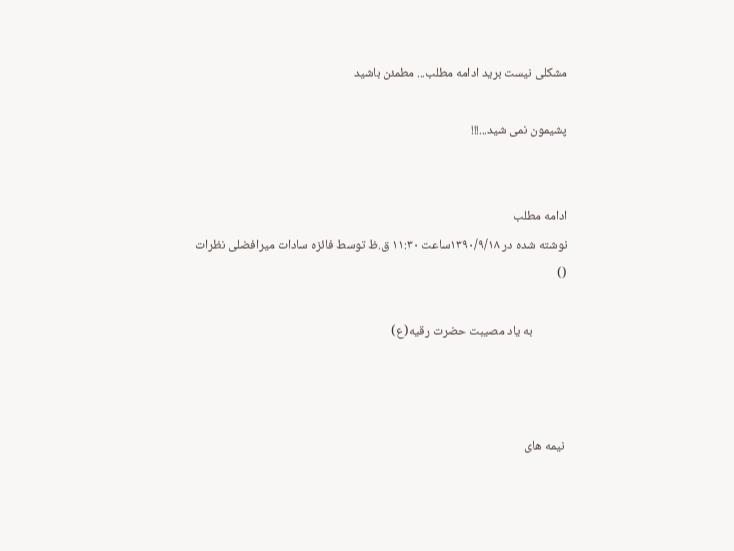مشکلی نیست برید ادامه مطلب... مطمئن باشید

پشیمون نمی شید...!!!


ادامه مطلب
نوشته شده در ۱۳٩٠/٩/۱۸ساعت ۱۱:۳٠ ق.ظ توسط فائزه سادات میرافضلی نظرات ()

            به یاد مصیبت حضرت رقیه(ع)



 نیمه های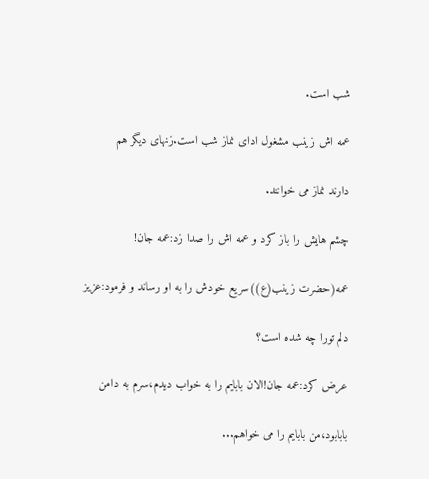شب است.

عمه اش زینب مشغول ادای نماز شب است.زنهای دیگر هم

دارند نماز می خوانند.

چشم هایش را باز کرد و عمه اش را صدا زد:عمه جان!

عمه(حضرت زینب(ع))سریع خودش را به او رساند و فرمود:عزیز

دلم تورا چه شده است؟

عرض کرد:عمه جان!الان بابایم را به خواب دیدم،سرم به دامن

بابابود،من بابایم را می خواهم...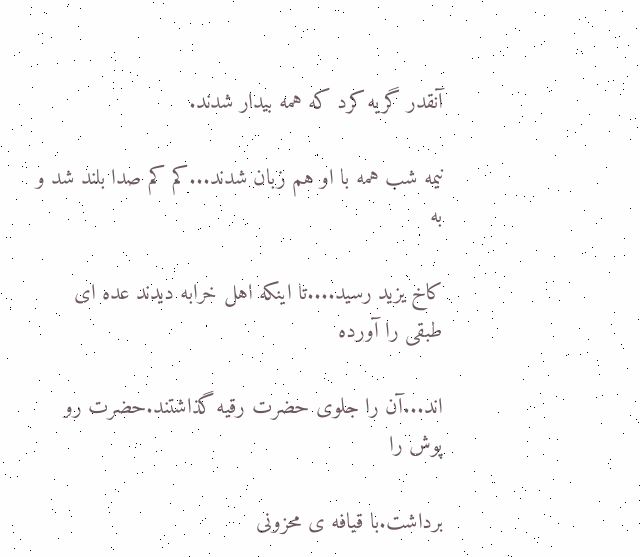آنقدر گریه کرد که همه بیدار شدند.

نیمه شب همه با او هم زبان شدند...کم کم صدا بلند شد و به

کاخ یزید رسید....تا اینکه اهل خرابه دیدند عده ای طبقی را آورده

اند...آن را جلوی حضرت رقیه گذاشتند.حضرت رو پوش را

برداشت.با قیافه ی محزونی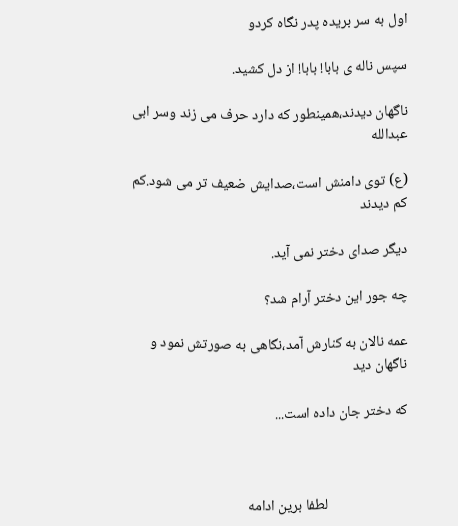اول به سر بریده پدر نگاه کردو

سپس ناله ی بابا! بابا! از دل کشید.

ناگهان دیدند،همینطور که دارد حرف می زند وسر ابی عبدالله

(ع) توی دامنش است،صدایش ضعیف تر می شود.کم کم دیدند

دیگر صدای دختر نمی آید.

چه جور این دختر آرام شد؟

عمه نالان به کنارش آمد،نگاهی به صورتش نمود و ناگهان دید

که دختر جان داده است...



                        لطفا برین ادامه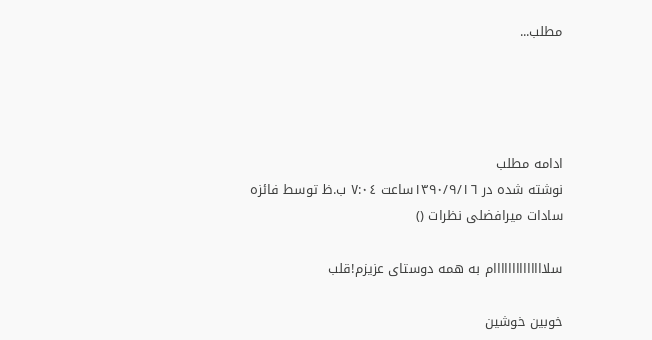مطلب...




ادامه مطلب
نوشته شده در ۱۳٩٠/٩/۱٦ساعت ٧:٠٤ ب.ظ توسط فائزه سادات میرافضلی نظرات ()

سلاااااااااااااام به همه دوستای عزیزم!قلب

خوبین خوشین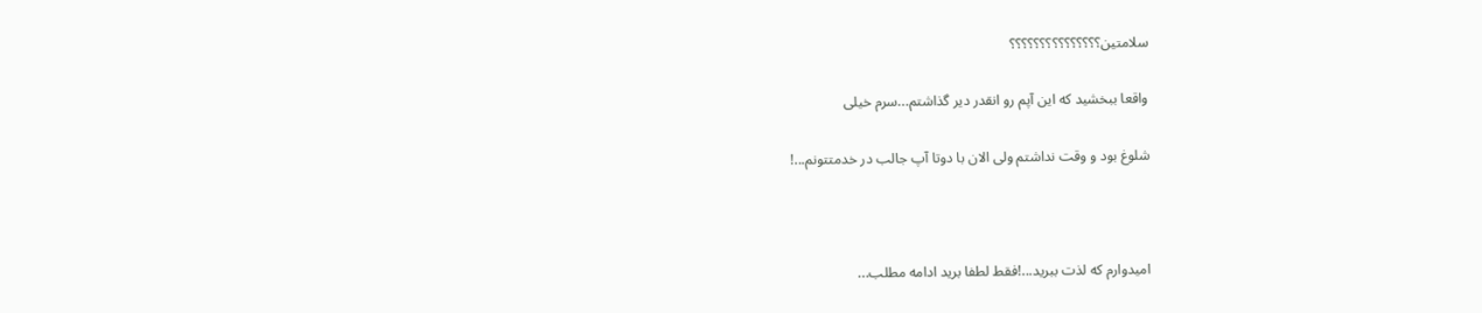سلامتین؟؟؟؟؟؟؟؟؟؟؟؟؟؟؟

واقعا ببخشید که این آپم رو انقدر دیر گذاشتم...سرم خیلی

شلوغ بود و وقت نداشتم ولی الان با دوتا آپ جالب در خدمتتونم...!



امیدوارم که لذت ببرید...!فقط لطفا برید ادامه مطلب...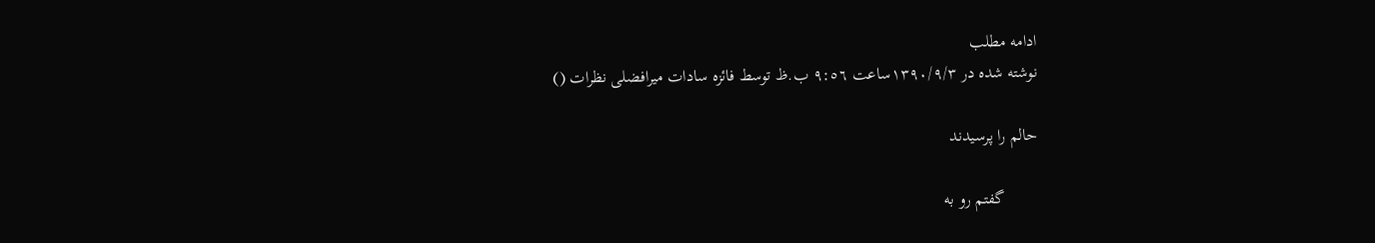ادامه مطلب
نوشته شده در ۱۳٩٠/٩/۳ساعت ٩:٥٦ ب.ظ توسط فائزه سادات میرافضلی نظرات ()

حالم را پرسیدند

        گفتم رو به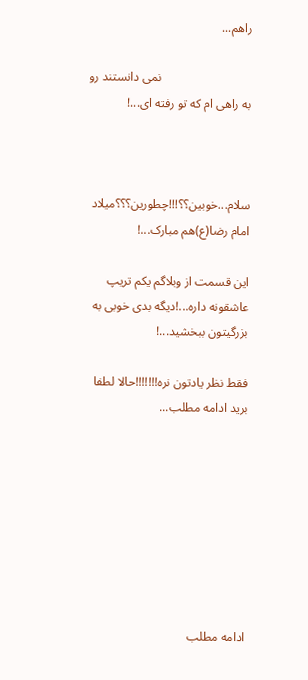راهم...

                             نمی دانستند رو به راهی ام که تو رفته ای...!



سلام...خوبین؟؟!!!چطورین؟؟؟میلاد امام رضا(ع)هم مبارک...!

این قسمت از وبلاگم یکم تریپ عاشقونه داره...!دیگه بدی خوبی به بزرگیتون ببخشید...!

فقط نظر یادتون نره!!!!!!!حالا لطفا برید ادامه مطلب...








ادامه مطلب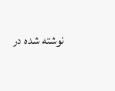نوشته شده در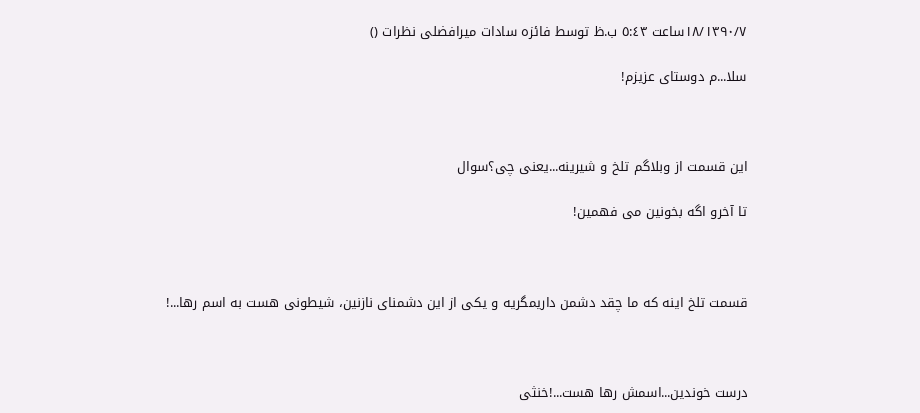۱۳٩٠/٧/۱۸ساعت ٥:٤۳ ب.ظ توسط فائزه سادات میرافضلی نظرات ()

سلا...م دوستای عزیزم!



این قسمت از وبلاگم تلخ و شیرینه...یعنی چی؟سوال

تا آخرو اگه بخونین می فهمین!



قسمت تلخ اینه که ما چقد دشمن داریمگریه و یکی از این دشمنای نازنین، شیطونی هست به اسم رها...!



درست خوندین...اسمش رها هست...!خنثی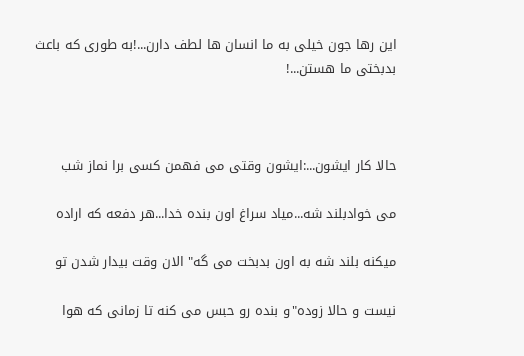این رها جون خیلی به ما انسان ها لطف دارن...!به طوری که باعث بدبختی ما هستن...!



حالا کار ایشون...:ایشون وقتی می فهمن کسی برا نماز شب

می خوادبلند شه...میاد سراغ اون بنده خدا...هر دفعه که اراده

میکنه بلند شه به اون بدبخت می گه" الان وقت بیدار شدن تو

نیست و حالا زوده"و بنده رو حبس می کنه تا زمانی که هوا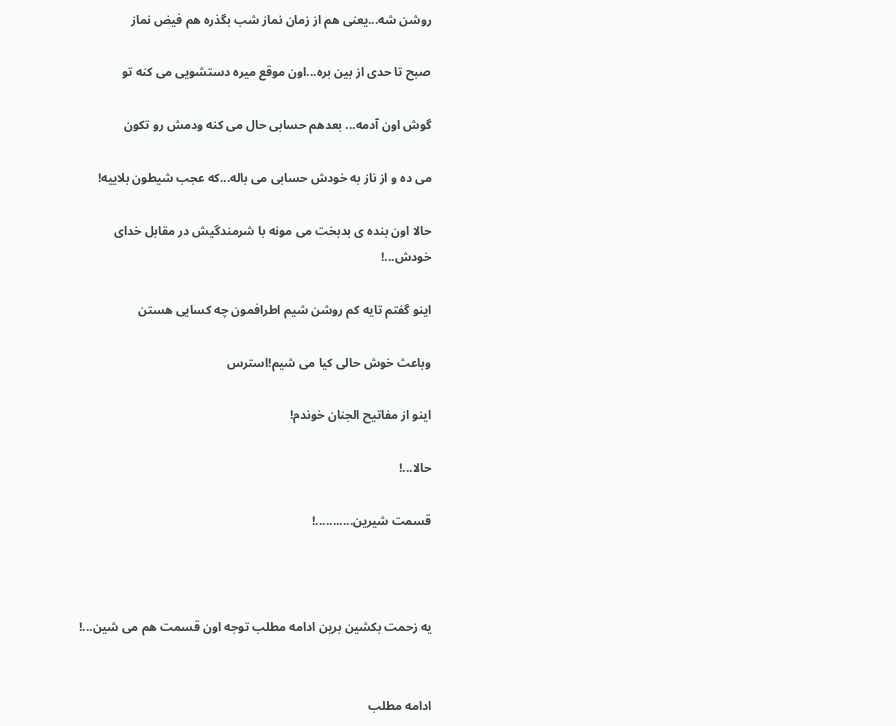روشن شه...یعنی هم از زمان نماز شب بگذره هم فیض نماز

صبح تا حدی از بین بره...اون موقع میره دستشویی می کنه تو

گوش اون آدمه... بعدهم حسابی حال می کنه ودمش رو تکون

می ده و از ناز به خودش حسابی می باله...که عجب شیطون بلاییه!

حالا اون بنده ی بدبخت می مونه با شرمندگیش در مقابل خدای خودش...!

اینو گفتم تایه کم روشن شیم اطرافمون چه کسایی هستن

وباعث خوش حالی کیا می شیم!استرس

اینو از مفاتیح الجنان خوندم!

حالا...!

قسمت شیرین...........!



یه زحمت بکشین برین ادامه مطلب توجه اون قسمت هم می شین...!


ادامه مطلب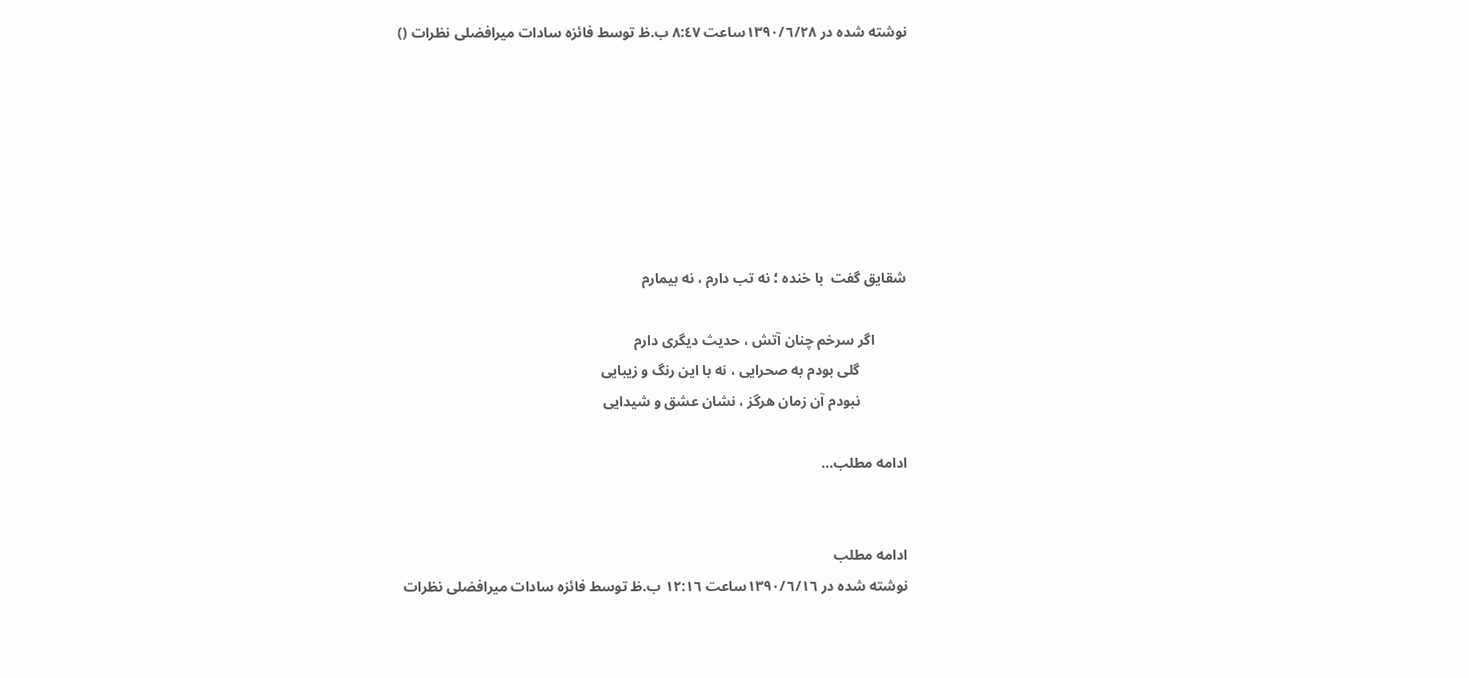نوشته شده در ۱۳٩٠/٦/٢۸ساعت ۸:٤٧ ب.ظ توسط فائزه سادات میرافضلی نظرات ()







شقایق گفت  با خنده ؛ نه تب دارم ، نه بیمارم

         اگر سرخم چنان آتش ، حدیث دیگری دارم
             گلی بودم به صحرایی ، نه با این رنگ و زیبایی
             نبودم آن زمان هرگز ، نشان عشق و شیدایی

ادامه مطلب...


ادامه مطلب
نوشته شده در ۱۳٩٠/٦/۱٦ساعت ۱٢:۱٦ ب.ظ توسط فائزه سادات میرافضلی نظرات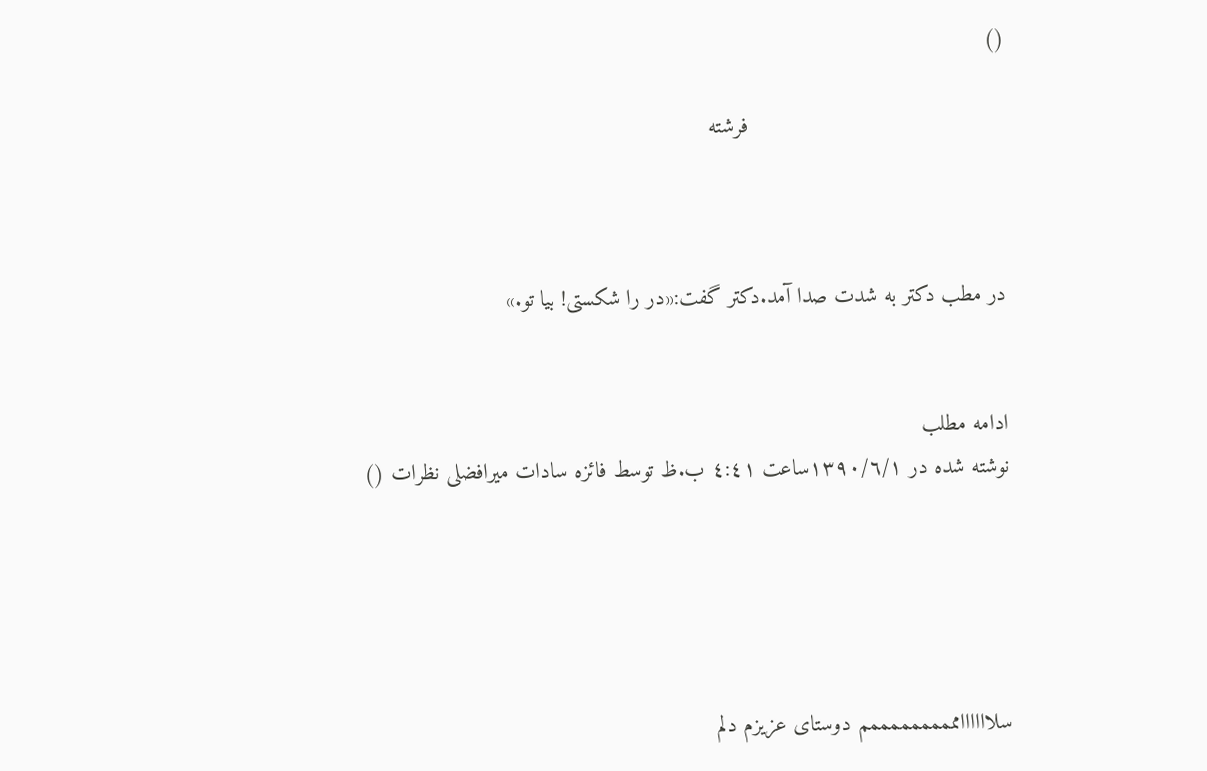()

                                        فرشته



در مطب دکتر به شدت صدا آمد.دکتر گفت:«در را شکستی! بیا تو.»


ادامه مطلب
نوشته شده در ۱۳٩٠/٦/۱ساعت ٤:٤۱ ب.ظ توسط فائزه سادات میرافضلی نظرات ()





سلااااااممممممممممم دوستای عزیزم دلم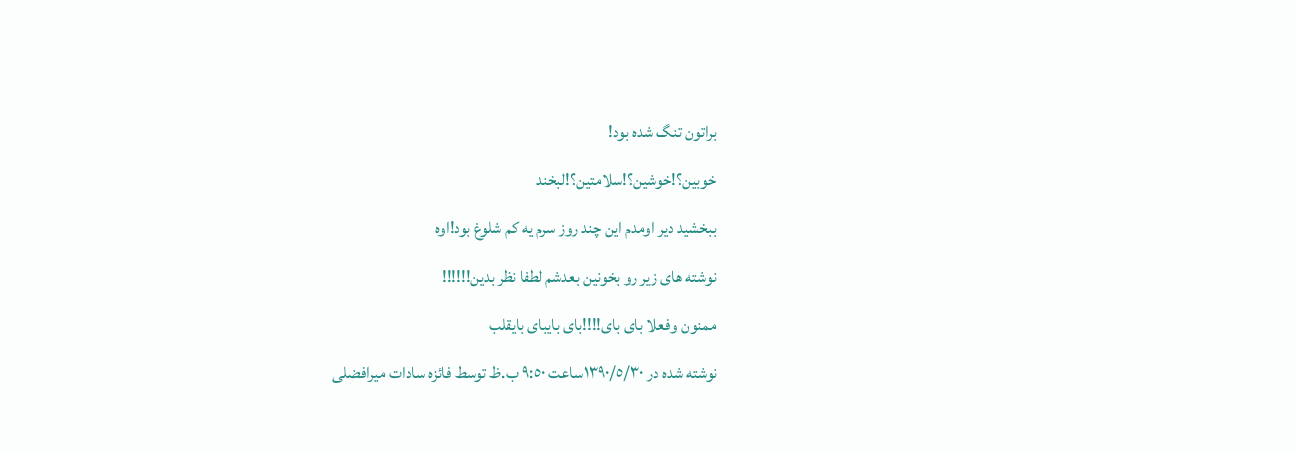براتون تنگ شده بود!

خوبین؟!خوشین؟!سلامتین؟!لبخند

ببخشید دیر اومدم این چند روز سرم یه کم شلوغ بود!اوه

نوشته های زیر رو بخونین بعدشم لطفا نظر بدین!!!!!!

ممنون وفعلا بای بای!!!!بای بایبای بایقلب

نوشته شده در ۱۳٩٠/٥/۳٠ساعت ٩:٥٠ ب.ظ توسط فائزه سادات میرافضلی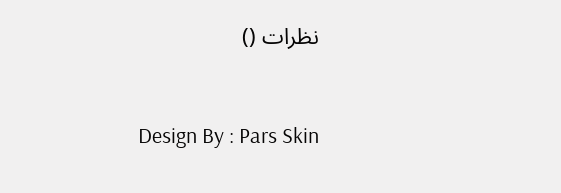نظرات ()


Design By : Pars Skin